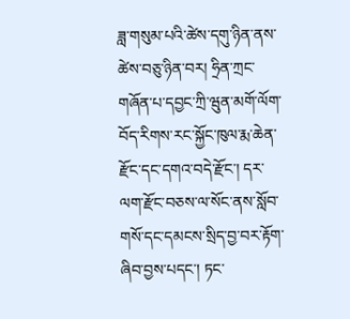ཟླ་གསུམ་པའི་ཚེས་དགུ་ཉིན་ནས་ཚེས་བཅུ་ཉིན་བར། ཧྲིན་ཀྲང་གཞོན་པ་དབྱང་ཀྲི་ཝུན་མགོ་ལོག་བོད་རིགས་རང་སྐྱོང་ཁུལ་རྨ་ཆེན་རྫོང་དང་དགའ་བདེ་རྫོང་། དར་ལག་རྫོང་བཅས་ལ་སོང་ནས་སློབ་གསོ་དང་དམངས་སྲིད་བྱ་བར་རྟོག་ཞིབ་བྱས་པདང་། ཏང་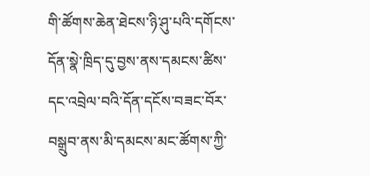གི་ཚོགས་ཆེན་ཐེངས་ཉི་ཤུ་པའི་དགོངས་དོན་སྣེ་ཁྲིད་དུ་བྱས་ནས་དམངས་ཚིས་དང་འབྲེལ་བའི་དོན་དངོས་བཟང་བོར་བསྒྲུབ་ནས་མི་དམངས་མང་ཚོགས་ཀྱི་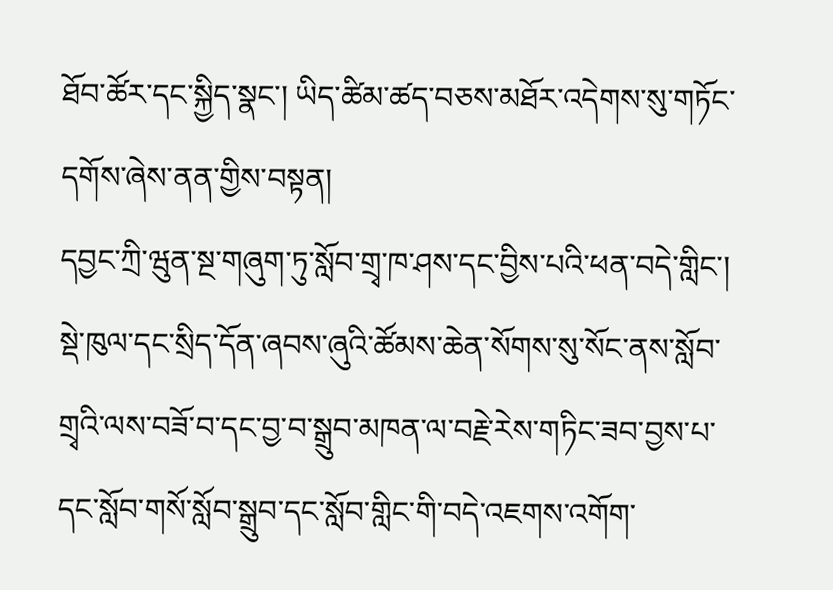ཐོབ་ཚོར་དང་སྐྱིད་སྣང་། ཡིད་ཚིམ་ཚད་བཅས་མཐོར་འདེགས་སུ་གཏོང་དགོས་ཞེས་ནན་གྱིས་བསྟན།
དབྱང་ཀྲི་ཝུན་སྔ་གཞུག་ཏུ་སློབ་གྲྭ་ཁ་ཤས་དང་བྱིས་པའི་ཕན་བདེ་གླིང་། སྡེ་ཁུལ་དང་སྲིད་དོན་ཞབས་ཞུའི་ཚོམས་ཆེན་སོགས་སུ་སོང་ནས་སློབ་གྲྭའི་ལས་བཟོ་བ་དང་བྱ་བ་སྒྲུབ་མཁན་ལ་བརྗེ་རེས་གཏིང་ཟབ་བྱས་པ་དང་སློབ་གསོ་སློབ་སྒྲུབ་དང་སློབ་གླིང་གི་བདེ་འཇགས་འགོག་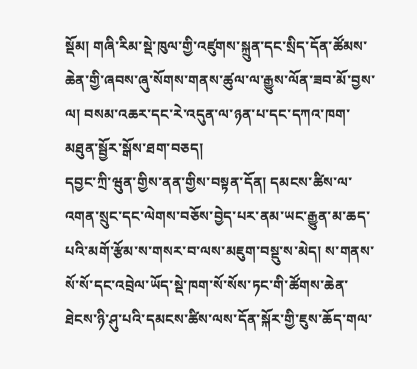སྡོམ། གཞི་རིམ་སྡེ་ཁུལ་གྱི་འཛུགས་སྐྲུན་དང་སྲིད་དོན་ཚོམས་ཆེན་གྱི་ཞབས་ཞུ་སོགས་གནས་ཚུལ་ལ་རྒྱུས་ལོན་ཟབ་མོ་བྱས་ལ། བསམ་འཆར་དང་རེ་འདུན་ལ་ཉན་པ་དང་དཀའ་ཁག་མཐུན་སྦྱོར་སྒོས་ཐག་བཅད།
དབྱང་ཀྲི་ཝུན་གྱིས་ནན་གྱིས་བསྟན་དོན། དམངས་ཚིས་ལ་འགན་སྲུང་དང་ལེགས་བཅོས་བྱེད་པར་ནམ་ཡང་རྒྱུན་མ་ཆད་པའི་མགོ་རྩོམ་ས་གསར་བ་ལས་མཇུག་བསྡུ་ས་མེད། ས་གནས་སོ་སོ་དང་འབྲེལ་ཡོད་སྡེ་ཁག་སོ་སོས་ཏང་གི་ཚོགས་ཆེན་ཐེངས་ཉི་ཤུ་པའི་དམངས་ཚིས་ལས་དོན་སྐོར་གྱི་ཇུས་ཆོད་གལ་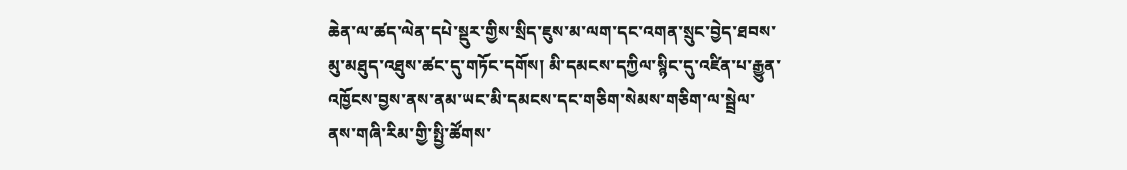ཆེན་ལ་ཚད་ལེན་དཔེ་སྡུར་གྱིས་སྲིད་ཇུས་མ་ལག་དང་འགན་སྲུང་བྱེད་ཐབས་མུ་མཐུད་འཐུས་ཚང་དུ་གཏོང་དགོས། མི་དམངས་དཀྱིལ་སྙིང་དུ་འཛིན་པ་རྒྱུན་འཁྱོངས་བྱས་ནས་ནམ་ཡང་མི་དམངས་དང་གཅིག་སེམས་གཅིག་ལ་སྦྲེལ་ནས་གཞི་རིམ་གྱི་སྤྱི་ཚོགས་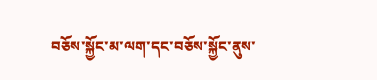བཅོས་སྐྱོང་མ་ལག་དང་བཅོས་སྐྱོང་ནུས་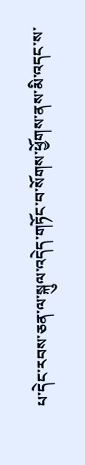པ་དེང་རབས་ཅན་ལ་སྐུལ་འདེད་གཏོང་བ་སོགས་ཕྱོགས་ནས་མི་འདང་ས་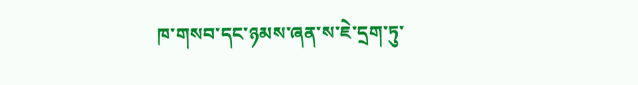ཁ་གསབ་དང་ཉམས་ཞན་ས་ཇེ་དྲག་ཏུ་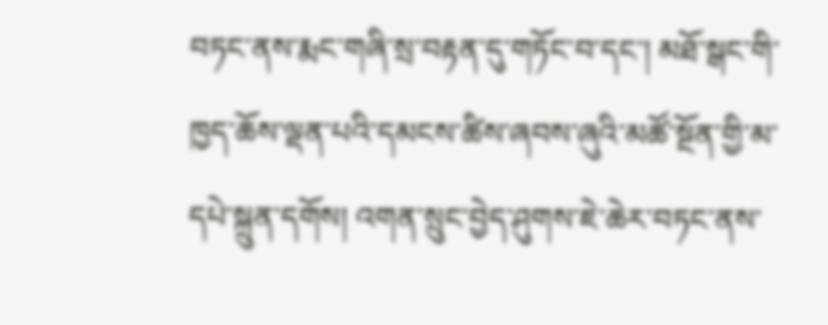བཏང་ནས་རྨང་གཞི་སྲ་བརྟན་དུ་གཏོང་བ་དང་། མཐོ་སྒང་གི་ཁྱད་ཆོས་ལྡན་པའི་དམངས་ཚིས་ཞབས་ཞུའི་མཚོ་སྔོན་གྱི་མ་དཔེ་སྐྲུན་དགོས། འགན་སྲུང་བྱེད་ཤུགས་ཇེ་ཆེར་བཏང་ནས་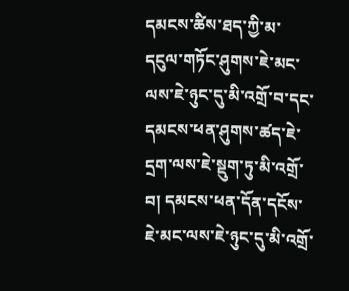དམངས་ཚིས་ཐད་ཀྱི་མ་དངུལ་གཏོང་ཤུགས་ཇེ་མང་ལས་ཇེ་ཉུང་དུ་མི་འགྲོ་བ་དང་དམངས་ཕན་ཤུགས་ཚད་ཇེ་དྲག་ལས་ཇེ་སྡུག་ཏུ་མི་འགྲོ་བ། དམངས་ཕན་དོན་དངོས་ཇེ་མང་ལས་ཇེ་ཉུང་དུ་མི་འགྲོ་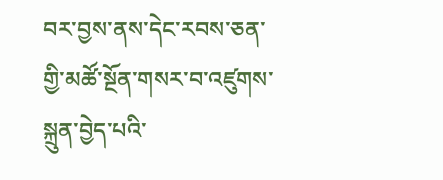བར་བྱས་ནས་དེང་རབས་ཅན་གྱི་མཚོ་སྔོན་གསར་བ་འཛུགས་སྐྲུན་བྱེད་པའི་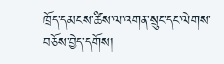ཁྲོད་དམངས་ཚིས་ལ་འགན་སྲུང་དང་ལེགས་བཅོས་བྱེད་དགོས།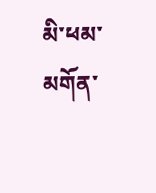མི་ཕམ་མགོན་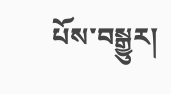པོས་བསྒྱུར།